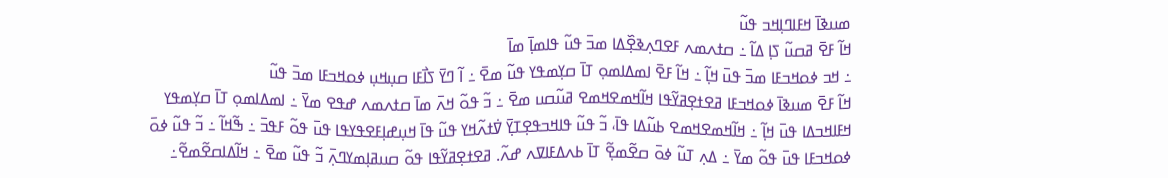ߘߎߢߊ߫ ߞߓߊߣߊ߲ߞߏ ߟߎ߬
ߞߊ߬ ߓߐ߫ ߥߛߎ߬ ߖߊ߲ ߡߊ߬ ߸ ߛߙߍߘߍ ߓߐߣߍ߲ߢߐ߲߰ߡߊ ߘߏ߫ ߟߎ߬ ߟߊߘߊ߲߫ ߘߊ߫
߸ ߞߏ ߦߋߞߏߓߊ ߘߏ߫ ߟߎ߫ ߞߊ߲߬ ߸ ߞߊ߬ ߓߐ߫ ߊߘߡߊߘߋ߲ ߠߊ߫ ߛߌ߲ߘߟߌ ߟߎ߬ ߘߐ߫ ߸ ߊ߬ ߣߌ߫ ߖߊ߯ߓߊ ߛߎ߲ߞߎ߲ ߦߋߞߏߓߊ ߘߏ߫ ߟߎ߬
ߞߊ߬ ߓߐ߫ ߘߎߢߊ߫ ߦߋߞߏߓߊ ߥߐߙߐ߲ߥߌ߬ߟߊ ߞߊ߬ߞߘߐߞߘߐ ߥߎ߬ߛߎ ߘߐ߫ ߸ ߏ߬ ߟߋ߬ ߞߍ߫ ߘߊ߫ ߛߙߍߘߍ ߝߟߐ ߘߌ߫ ߸ ߊߘߡߊߘߋ߲ ߠߊ߫ ߛߌ߲ߘߟߌ ߞߓߊߞߏߡߊ ߟߎ߫ ߞߊ߲߬ ߸ ߞߊ߬ߞߘߐߞߘߐ ߕߎ߬ߡߊ ߟߊ߫، ߏ߬ ߟߎ߬ ߟߊߞߏߟߐ߲ߠߌ߲߫ ߜ߭ߙߍ߬ߞߌ ߟߎ߬ ߟߊ߫ ߞߎ߲ߝߊ߲ߓߐߟߌߟߊ ߟߎ߫ ߟߋ߬ ߓߟߏ߫ ߸ ߒ߬ߞߊ߬ ߸ ߏ߬ ߟߎ߬ ߦߋ߫ ߦߋߞߏߓߊ ߟߎ߫ ߟߋ߬ ߘߌ߫ ߸ ߡߍ߲ ߠߎ߬ ߦߋ߫ ߛߐ߬ߘߐ߲߬ ߠߊ߫ ߕߍߡߓߊߜߍ ߝߍ߬. ߥߐߙߐ߲ߥߌ߬ߟߊ ߟߋ߬ ߛߎߥߊ߲ߘߌߣߍ߲߫ ߏ߬ ߟߎ߬ ߘߐ߫ ߸ ߞߊ߬ߡߊߛߐ߬ߘߐ߬߸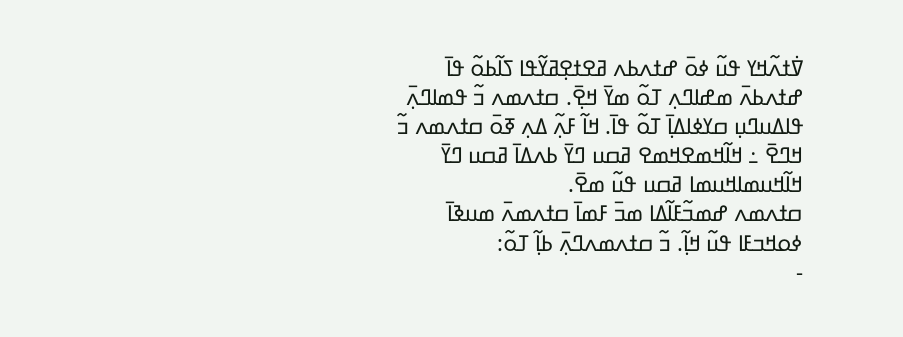ߜ߭ߙߍ߬ߞߌ ߟߎ߬ ߦߋ߫ ߝߙߍߕߍ ߥߐߙߐ߲ߥߌ߬ߟߊ ߖߊ߬ߕߋ߬ ߟߊ߫ ߝߙߍߕߍ߫ ߘߝߊߣߍ߲ ߠߋ߬ ߘߌ߫ ߞߐ߲߫. ߛߙߍߘߍ ߏ߬ ߟߘߊߣߍ߲߫ ߟߊߡߎߣߎ߲ ߛߌߦߊߡߊ߲߫ ߠߋ߬ ߟߊ߫. ߞߊ߬ ߓߍ߲߬ ߡߍ߲ ߧߋ߫ ߛߙߍߘߍ ߏ߬ ߞߣߐ߫ ߸ ߞߊ߬ߞߘߐߞߘߐ ߥߛߎ ߣߌ߫ ߕߍߡߊ߫ ߥߛߎ ߣߌ߫ ߞߊ߬ߞߎߘߊߞߎߘߊ ߥߛߎ ߟߎ߬ ߘߐ߫.
ߛߙߍߘߍ ߝߘߏ߬ߓߊ߬ߡߊ ߘߏ߫ ߓߘߊ߫ ߛߙߍߘߍ߫ ߘߎߢߊ߫ ߦߋߞߏߓߊ ߟߎ߬ ߞߊ߲߬. ߏ߬ ߛߙߍߘߍߣߍ߲߫ ߕߊ߲߬ ߠߋ߬:
-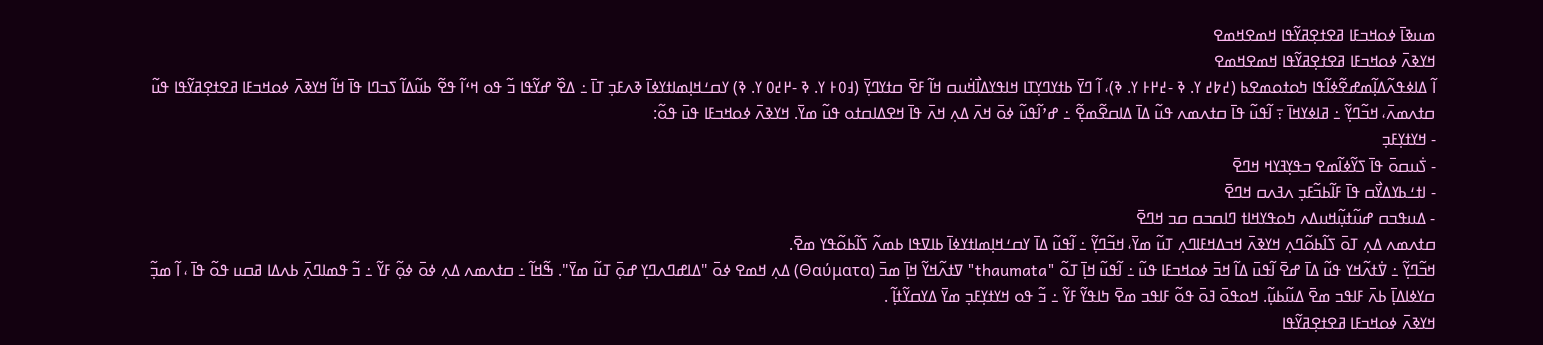ߘߎߢߊ߫ ߦߋߞߏߓߊ ߥߐߙߐ߲ߥߌ߬ߟߊ ߞߘߐߞߘߐ
ߞߌߢߍ߫ ߦߋߞߏߓߊ ߥߐߙߐ߲ߥߌ߬ߟߊ ߞߘߐߞߘߐ
ߊ߬ ߡߊߦߟߍ߬ߡߊ߲߬ߘߝߐ߬ߦߊ߬ߟߊ ߤߋߙߋߘߐߕ (߄߈߄ ߌ. ߢ -߄߂߅ ߌ. ߢ)، ߊ߬ ߣߌ߫ ߕߙߌߣߌ߲ߠߊ ߞߊߟߌߡߊ߯ߞ߭ߎߛ ߞߊ߬ ߓߐ߫ ߛߙߌߣߌ߲߫ (߃߀߅ ߌ. ߢ -߂߄߀ ߌ. ߢ) ߌߛߑߞߊ߲ߘߊߙߌߦߊ߫ ߢߍߓߏ߲ ߠߊ߫ ߸ ߡߐ߰ ߝߌ߬ߟߊ ߏ߬ ߟߋ ߞߵߊ߬ ߟߐ߬ ߕߎ߬ߡߊ߬ ߖߏߣߊ ߟߊ߫ ߞߊ߬ ߞߌߢߍ߫ ߦߋߞߏߓߊ ߥߐߙߐ߲ߥߌ߬ߟߊ ߟߎ߬ ߛߙߍߘߍ߫، ߞߏ߬ߣߌ߲߬ ߸ ߥߊߦߌߞߊ߫ ߹ ߊ߬ߟߎ߬ ߟߊ߫ ߛߙߍߘߍ ߟߎ߬ ߡߊ߫ ߡߊߛߐ߬ߘߐ߲߬ ߸ ߝߴߊ߬ߟߎ߬ ߦߋ߫ ߞߍ߫ ߡߍ߲ ߞߍ߫ ߟߊ߫ ߞߐߡߊߛߙߋ ߟߎ߬ ߘߌ߫. ߞߌߢߍ߫ ߦߋߞߏߓߊ ߟߎ߫ ߟߋ߬:
- ߞߌߙߌ߲ߓߏ߲
- ߖ߭ߎߛߋ߫ ߟߊ߫ ߖߌ߬ߦߊ߬ߘߐ ߏߟߌ߲ߔߌߞ ߞߣߐ߫
- ߊߙߑߕߌߡߌ߯ߛ ߟߊ߫ ߓߊ߬ߕߏ߬ߓߏ߲ ߍߔߍߛ ߞߣߐ߫
- ߡߎߟߏߛ ߝߎ߬ߙߎ߲߬ߞߎߡߍ ߤߋߟߌߞߊߙ ߣߊߛߏߛ ߛߏ ߞߣߐ߫
ߛߙߍߘߍ ߡߍ߲ ߠߋ߫ ߖߊ߬ߕߋ߬ߣߍ߲ ߞߌߢߍ߫ ߞߏߡߞߓߊߣߍ߲ ߠߎ߬ ߘߌ߫، ߞߏ߬ߣߌ߲߬ ߸ ߊ߬ߟߎ߬ ߡߊ߫ ߌߛߑߞߊ߲ߘߊߙߌߦߊ߫ ߕߊߜߟߊ ߕߘߍ߬ ߖߊ߬ߕߋ߬ߟߌ ߘߐ߫.
ߞߏ߬ߣߌ߲߬ ߸ ߜ߭ߙߍ߬ߞߌ ߟߎ߬ ߡߊ߫ ߝߐ߫ ߊ߬ߟߎ߫ ߡߊ߬ ߞߏ߫ ߦߋߞߏߓߊ ߟߎ߬ ߸ ߊ߬ߟߎ߬ ߞߊ߲߫ ߠߋ߬ "thaumata" ߜߙߍ߬ߞߌ߬ ߞߊ߲߫ ߘߏ߫ (Θαύματα) ߡߍ߲ ߞߘߐ ߦߋ߫ "ߡߊߝߣߍߣߌ߲ ߝߋ߲߫ ߠߎ߬ ߘߌ߫". ߒ߬ߞߊ߬ ߸ ߛߙߍߘߍ ߡߍ߲ ߦߋ߫ ߦߋ߲߬ ߓߌ߬ ߸ ߏ߬ ߟߘߊߣߍ߲߫ ߕߍߡߊ ߥߛߎ ߟߋ߬ ߟߊ߫ ، ߊ߬ ߘߏ߲߬ ߛߌߦߊߡߊ߲߫ ߕߍ߫ ߓߊߟߏ ߘߐ߫ ߡߎ߬ߕߎ߲߬. ߞߋߟߋ߫ ߔߋ߫ ߟߋ߬ ߓߊߟߏ ߘߐ߫ ߤߊߟߌ߬ ߓߌ߬ ߸ ߏ߬ ߟߋ ߞߌߙߌ߲ߓߏ߲ ߘߌ߫ ߡߌߛߌ߬ߙߊ߲߬ .
ߞߌߢߍ߫ ߦߋߞߏߓߊ ߥߐߙߐ߲ߥߌ߬ߟߊ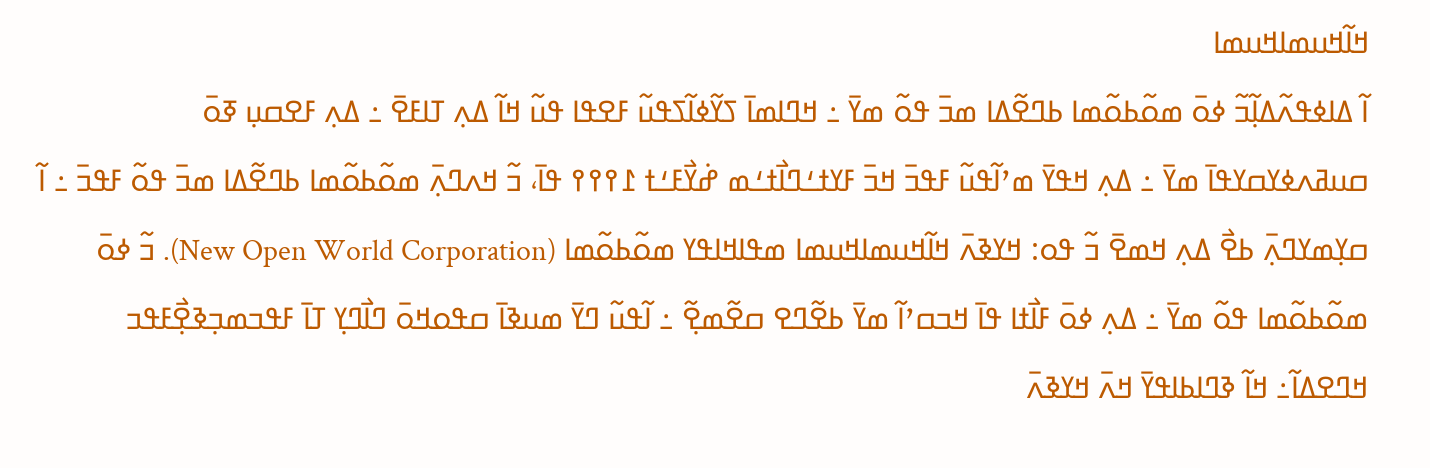ߞߊ߬ߞߎߘߊߞߎߘߊ
ߊ߬ ߡߊߦߟߍ߬ߡߊ߲߬ߏ߬ ߦߋ߫ ߘߋ߬ߕߋ߬ߘߊ ߕߣߐ߬ߡߊ ߘߏ߫ ߟߋ߬ ߘߌ߫ ߸ ߞߣߊߘߊ߫ ߖߌ߬ߦߊ߬ߖߟߎ߬ ߓߐߟߊ ߟߎ߬ ߞߊ߬ ߡߍ߲ ߠߊߓߐ߫ ߸ ߡߍ߲ ߓߐߛߎ߲ ߧߋ߫ ߛߎߥߍߦߌߛߌߟߊ߫ ߘߌ߫ ߸ ߡߍ߲ ߞߟߌ߫ ߘߴߊ߬ߟߎ߬ ߓߟߏ߫ ߞߏ߫ ߓߌߙߑߣߊ߯ߙߑߘ ߝ߭ߌ߯ߓߑߙ ߁߉߉߉ ߟߊ߫، ߏ߬ ߞߍߣߍ߲߫ ߘߋ߬ߕߋ߬ߘߊ ߕߣߐ߬ߡߊ ߘߏ߫ ߟߋ߬ ߓߟߏ߫ ߸ ߊ߬ ߛߌ߲ߘߌߣߍ߲߫ ߕߐ߯ ߡߍ߲ ߞߘߐ߫ ߏ߬ ߟߋ: ߞߌߢߍ߫ ߞߊ߬ߞߎߘߊߞߎߘߊ ߘߟߊߞߊߟߌ ߘߋ߬ߕߋ߬ߘߊ (New Open World Corporation). ߏ߬ ߦߋ߫ ߘߋ߬ߕߋ߬ߘߊ ߟߋ߬ ߘߌ߫ ߸ ߡߍ߲ ߦߋ߫ ߓߊ߯ߙߊ ߟߊ߫ ߞߏߛߴߊ߬ ߘߌ߫ ߕߐ߬ߣߐ ߛߐ߬ߘߐ߲߬ ߸ ߊ߬ߟߎ߬ ߣߌ߫ ߘߎߢߊ߫ ߛߟߋߞߋ߫ ߣߊ߯ߣߌ߲ ߠߊ߫ ߓߟߏߘߏ߲ߢߐ߲߯ߓߟߏ ߞߣߐߡߊ߬߸ ߞߊ߬ ߢߣߊߕߊߟߌ߫ ߞߍ߫ ߞߌߢߍ߫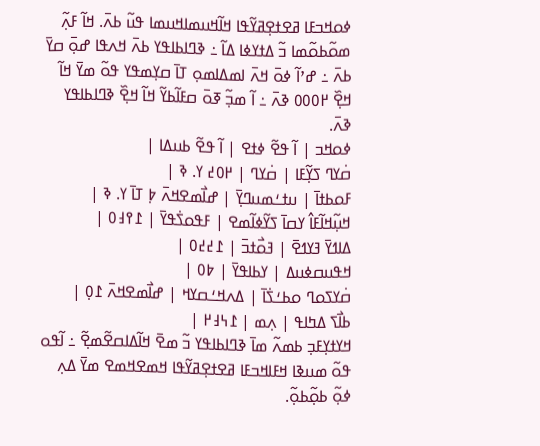ߦߋߞߏߓߊ ߥߐߙߐ߲ߥߌ߬ߟߊ ߞߊ߬ߞߎߘߊߞߎߘߊ ߟߎ߬ ߕߍ߫. ߞߊ߬ ߓߍ߲߬ ߘߋ߬ߕߋ߬ߘߊ ߏ߬ ߡߙߌߦߊ ߡߊ߬ ߸ ߢߣߊߕߊߟߌ ߕߍ߫ ߞߍߟߊ ߝߋ߲߫ ߛߌ߫ ߕߍ߫ ߸ ߝߴߊ߬ ߦߋ߫ ߞߍ߫ ߊߘߡߊߘߋ߲ ߠߊ߫ ߛߌ߲ߘߟߌ ߟߋ߬ ߘߌ߫ ߞߊ߬ ߞߐ߲߰ ߂߀߀߀ ߢߍ߫ ߸ ߊ߬ ߘߏ߲߬ ߧߋ߫ ߛߓߊ߬ߕߌ߬ ߞߊ߬ ߞߐ߲߰ ߢߣߊߕߊߟߌ ߢߍ߫.
ߦߋߞߏ | ߊ߬ ߟߐ߬ ߦߙߐ | ߊ߬ ߟߐ߬ ߕߎߡߊ |
ߛ߭ߌߣ ߖߌ߲߬ߓߊ | ߛ߭ߌߣ | ߂߀߄ ߌ. ߢ |
ߓߋߕߙߊ߫ | ߎߙߑߘߎߣߌ߲߫ | ߝߊ߯ߘߐߞߍ߫ ߈߲ ߠߊ߫ ߌ. ߢ |
ߞߎ߲߬ߞߊ߬ߓߊ߮ ߌߛߊ߫ ߖߌ߬ߦߊ߬ߘߐ | ߓߟߋߖ߭ߟߌ߫ | ߁߉߃߀ |
ߡߊߗߌ߫ ߔߌߗߐ߫ | ߔߋ߯ߙߏ߫ | ߁߄߄߀ |
ߞߟߎߛߦߎߡ | ߌߕߊߟߌ߫ | ߈߀ |
ߛ߭ߌߖߋߣ ߋߕߑߖ߭ߊ߫ | ߡߍߞߑߛߌߞ | ߝߊ߯ߘߐߞߍ߫ ߁߀߲ |
ߕߊ߯ߖ ߡߤߊߟ | ߍ߲ߘ | ߁߆߃߂ |
ߞߌߙߌ߲ߓߏ߲ ߕߘߍ߬ ߘߊ߫ ߢߣߊߕߊߟߌ ߏ߬ ߘߐ߫ ߞߊ߬ߡߊߛߐ߬ߘߐ߲߬ ߸ ߊ߬ߟߋ ߟߋ߬ ߘߎߢߊ ߞߓߊߞߏߓߊ ߥߐߙߐ߲ߥߌ߬ߟߊ ߞߘߐߞߘߐ ߘߌ߫ ߡߍ߲ ߦߋ߲߬ ߕߋ߲߬ߕߋ߲߬.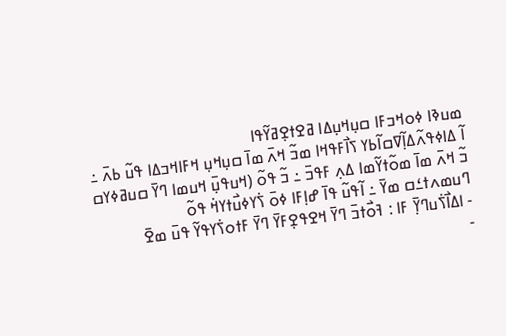ߘߎߢߊ ߦߋߞߏߓߊ ߛߎ߲ߞߎ߲ߡߊ ߥߐߙߐ߲ߥߌ߬ߟߊ
ߊ߬ ߡߊߦߟߍ߬ߡߊ߲߬ߜߛߊ߬ߕߌ ߖߊ߯ߓߟߞߊ ߘߏ߬ ߞߍ߫ ߘߊ߫ ߛߎ߲ߞߎ߲ ߞߓߊߞߏߡߊ ߟߎ߬ ߕߍ߫ ߸ ߏ߬ ߞߍ߫ ߘߊ߫ ߘߋ߬ߙߌ߬ߘߊ ߡߍ߲ ߓߟߏ߫ ߸ ߏ߬ ߟߋ߬ (ߞߎߟߎ߲߫ ߞߎߘߊ ߣߌ߫ ߛߎߥߦߌߛ ߣߎߘߍߙߑߛ ߘߌ߫ ߸ ߊ߬ߟߎ߬ ߟߊ߫ ߝߊ߲ߓߊ ߦߋ߫ ߖ߭ߌߦߎ߯ߙߌߞ߭ ߟߋ߬
- ߊߡߊ߯ߖ߭ߎߣߌ߲߫ ߓߊ : ߔߋ߯ߙߏ߫ ߣߌ߫ ߞߐߟߐ߲ߓߌ߫ ߣߌ߫ ߓߙߋߖ߭ߌߟߌ߬ ߟߎ߫ ߘߐ߫
-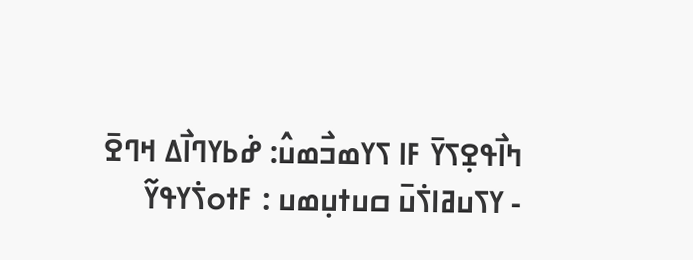ߤߊ߯ߟߐ߲ߖߌ߫ ߓߊ ߖߌߘߏ߯ߘߎ߮: ߝ߭ߕߌߣߊ߯ߡ ߞߣߐ߫
- ߌߖߎߥߊߖ߭ߎ߫ ߛߎߙߎ߲ߘߎ : ߓߙߋߖ߭ߌߟߌ߬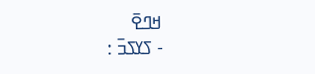ߞߣߐ߫
- ߖߌߖߏ߫ :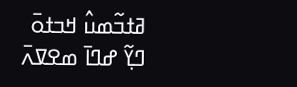ߥߙߏ߬ߘߎ߮ ߞߏߙߋ߫
ߣߌ߲߬ ߝߣߊ߫ ߘߐߜߍ߫